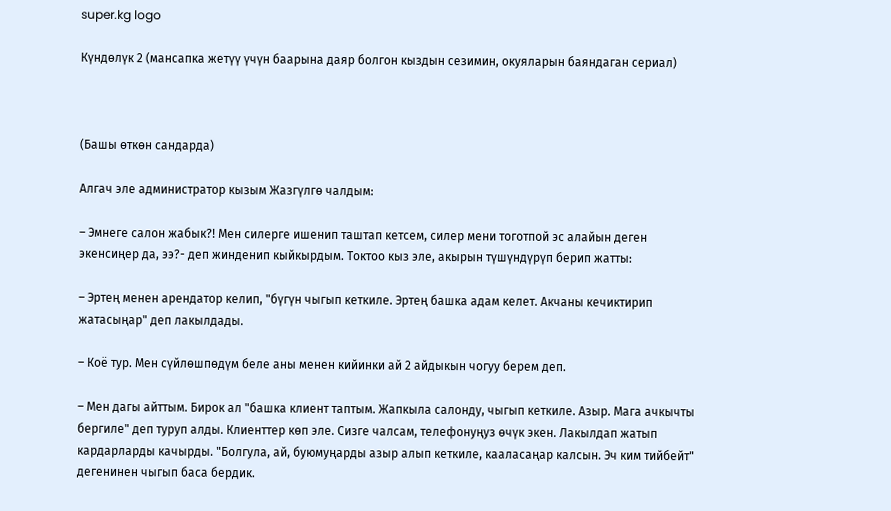super.kg logo

Күндөлүк 2 (мансапка жетүү үчүн баарына даяр болгон кыздын сезимин, окуяларын баяндаган сериал)



(Башы өткөн сандарда)

Алгач эле администратор кызым Жазгүлгө чалдым:

– Эмнеге салон жабык?! Мен силерге ишенип таштап кетсем, силер мени тоготпой эс алайын деген экенсиңер да, ээ?- деп жинденип кыйкырдым. Токтоо кыз эле, акырын түшүндүрүп берип жатты:

– Эртең менен арендатор келип, "бүгүн чыгып кеткиле. Эртең башка адам келет. Акчаны кечиктирип жатасыңар" деп лакылдады.

– Коё тур. Мен сүйлөшпөдүм беле аны менен кийинки ай 2 айдыкын чогуу берем деп.

– Мен дагы айттым. Бирок ал "башка клиент таптым. Жапкыла салонду, чыгып кеткиле. Азыр. Мага ачкычты бергиле" деп туруп алды. Клиенттер көп эле. Сизге чалсам, телефонуңуз өчүк экен. Лакылдап жатып кардарларды качырды. "Болгула, ай, буюмуңарды азыр алып кеткиле, кааласаңар калсын. Эч ким тийбейт" дегенинен чыгып баса бердик.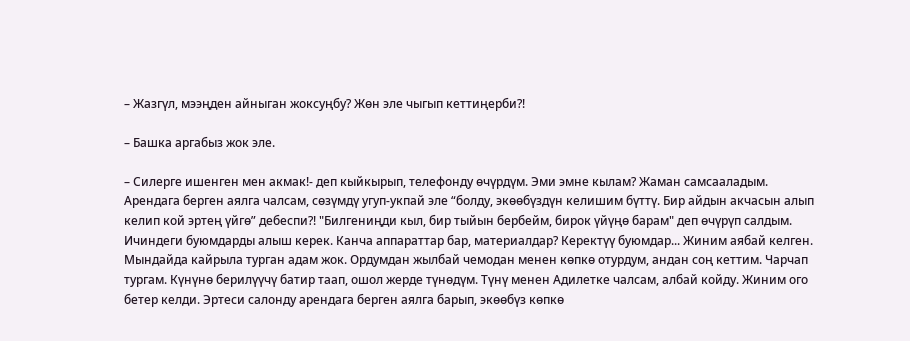– Жазгүл, мээңден айныган жоксуңбу? Жөн эле чыгып кеттиңерби?!

– Башка аргабыз жок эле.

– Силерге ишенген мен акмак!- деп кыйкырып, телефонду өчүрдүм. Эми эмне кылам? Жаман самсааладым. Арендага берген аялга чалсам, сөзүмдү угуп-укпай эле “болду, экөөбүздүн келишим бүттү. Бир айдын акчасын алып келип кой эртең үйгө” дебеспи?! "Билгениңди кыл, бир тыйын бербейм, бирок үйүңө барам" деп өчүрүп салдым. Ичиндеги буюмдарды алыш керек. Канча аппараттар бар, материалдар? Керектүү буюмдар... Жиним аябай келген. Мындайда кайрыла турган адам жок. Ордумдан жылбай чемодан менен көпкө отурдум, андан соң кеттим. Чарчап тургам. Күнүнө берилүүчү батир таап, ошол жерде түнөдүм. Түнү менен Адилетке чалсам, албай койду. Жиним ого бетер келди. Эртеси салонду арендага берген аялга барып, экөөбүз көпкө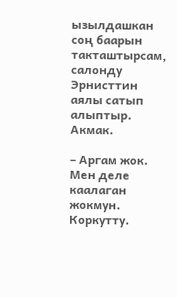ызылдашкан соң баарын такташтырсам, салонду Эрнисттин аялы сатып алыптыр. Акмак.

– Аргам жок. Мен деле каалаган жокмун. Коркутту.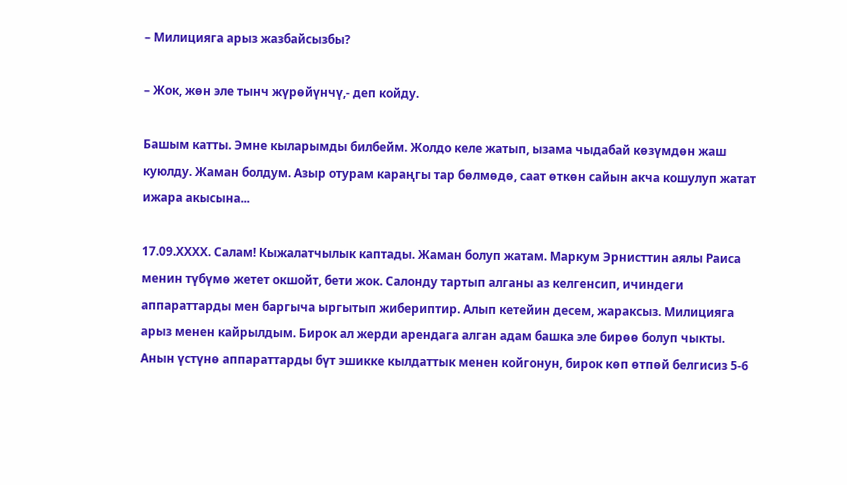– Милицияга арыз жазбайсызбы?

– Жок, жөн эле тынч жүрөйүнчү,- деп койду.

Башым катты. Эмне кыларымды билбейм. Жолдо келе жатып, ызама чыдабай көзүмдөн жаш куюлду. Жаман болдум. Азыр отурам караңгы тар бөлмөдө, саат өткөн сайын акча кошулуп жатат ижара акысына...

17.09.ХХХХ. Салам! Кыжалатчылык каптады. Жаман болуп жатам. Маркум Эрнисттин аялы Раиса менин түбүмө жетет окшойт, бети жок. Салонду тартып алганы аз келгенсип, ичиндеги аппараттарды мен баргыча ыргытып жибериптир. Алып кетейин десем, жараксыз. Милицияга арыз менен кайрылдым. Бирок ал жерди арендага алган адам башка эле бирөө болуп чыкты. Анын үстүнө аппараттарды бүт эшикке кылдаттык менен койгонун, бирок көп өтпөй белгисиз 5-6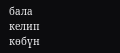бала келип көбүн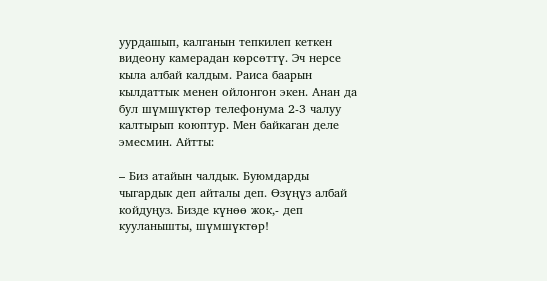уурдашып, калганын тепкилеп кеткен видеону камерадан көрсөттү. Эч нерсе кыла албай калдым. Раиса баарын кылдаттык менен ойлонгон экен. Анан да бул шүмшүктөр телефонума 2-3 чалуу калтырып коюптур. Мен байкаган деле эмесмин. Айтты:

– Биз атайын чалдык. Буюмдарды чыгардык деп айталы деп. Өзүңүз албай койдуңуз. Бизде күнөө жок,- деп кууланышты, шүмшүктөр!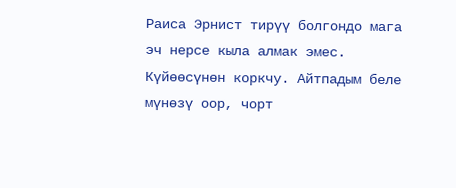Раиса Эрнист тирүү болгондо мага эч нерсе кыла алмак эмес. Күйөөсүнөн коркчу. Айтпадым беле мүнөзү оор, чорт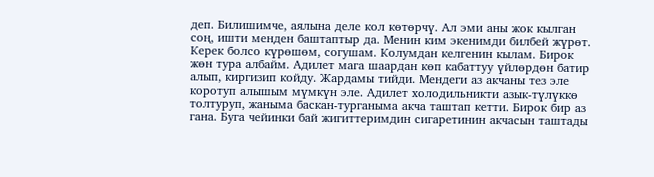деп. Билишимче, аялына деле кол көтөрчү. Ал эми аны жок кылган соң, ишти менден баштаптыр да. Менин ким экенимди билбей жүрөт. Керек болсо күрөшөм, согушам. Колумдан келгенин кылам. Бирок жөн тура албайм. Адилет мага шаардан көп кабаттуу үйлөрдөн батир алып, киргизип койду. Жардамы тийди. Мендеги аз акчаны тез эле коротуп алышым мүмкүн эле. Адилет холодильникти азык-түлүккө толтуруп, жаныма баскан-турганыма акча таштап кетти. Бирок бир аз гана. Буга чейинки бай жигиттеримдин сигаретинин акчасын таштады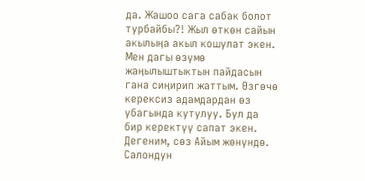да. Жашоо сага сабак болот турбайбы?! Жыл өткөн сайын акылыңа акыл кошулат экен. Мен дагы өзүмө жаңылыштыктын пайдасын гана сиңирип жаттым. Өзгөчө керексиз адамдардан өз убагында кутулуу. Бул да бир керектүү сапат экен. Дегеним, сөз Айым жөнүндө. Салондун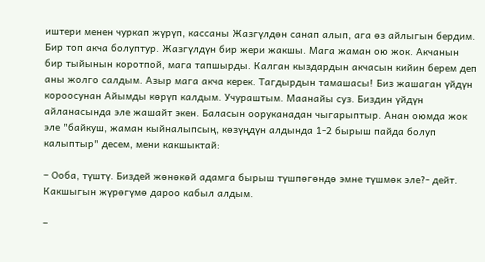иштери менен чуркап жүрүп, кассаны Жазгүлдөн санап алып, ага өз айлыгын бердим. Бир топ акча болуптур. Жазгүлдүн бир жери жакшы. Мага жаман ою жок. Акчанын бир тыйынын коротпой, мага тапшырды. Калган кыздардын акчасын кийин берем деп аны жолго салдым. Азыр мага акча керек. Тагдырдын тамашасы! Биз жашаган үйдүн короосунан Айымды көрүп калдым. Учураштым. Маанайы суз. Биздин үйдүн айланасында эле жашайт экен. Баласын ооруканадан чыгарыптыр. Анан оюмда жок эле "байкуш, жаман кыйналыпсың, көзүңдүн алдында 1-2 бырыш пайда болуп калыптыр" десем, мени какшыктай:

– Ооба, түштү. Биздей жөнөкөй адамга бырыш түшпөгөндө эмне түшмөк эле?- дейт. Какшыгын жүрөгүмө дароо кабыл алдым.

–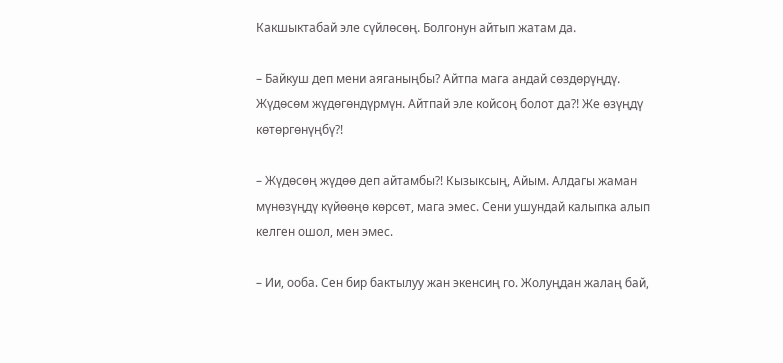Какшыктабай эле сүйлөсөң. Болгонун айтып жатам да.

– Байкуш деп мени аяганыңбы? Айтпа мага андай сөздөрүңдү. Жүдөсөм жүдөгөндүрмүн. Айтпай эле койсоң болот да?! Же өзүңдү көтөргөнүңбү?!

– Жүдөсөң жүдөө деп айтамбы?! Кызыксың, Айым. Алдагы жаман мүнөзүңдү күйөөңө көрсөт, мага эмес. Сени ушундай калыпка алып келген ошол, мен эмес.

– Ии, ооба. Сен бир бактылуу жан экенсиң го. Жолуңдан жалаң бай,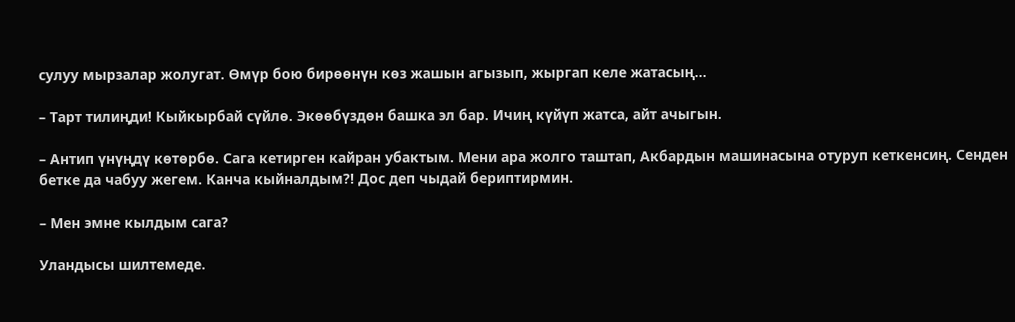сулуу мырзалар жолугат. Өмүр бою бирөөнүн көз жашын агызып, жыргап келе жатасың...

– Тарт тилиңди! Кыйкырбай сүйлө. Экөөбүздөн башка эл бар. Ичиң күйүп жатса, айт ачыгын.

– Антип үнүңдү көтөрбө. Сага кетирген кайран убактым. Мени ара жолго таштап, Акбардын машинасына отуруп кеткенсиң. Сенден бетке да чабуу жегем. Канча кыйналдым?! Дос деп чыдай бериптирмин.

– Мен эмне кылдым сага?

Уландысы шилтемеде.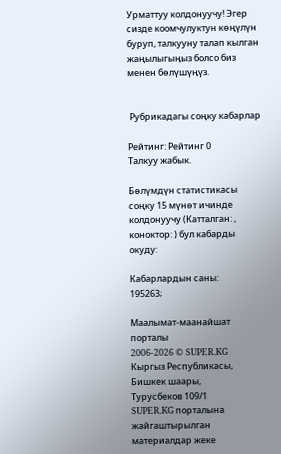Урматтуу колдонуучу! Эгер сизде коомчулуктун көңүлүн буруп, талкууну талап кылган жаңылыгыӊыз болсо биз менен бөлүшүӊүз.


 Рубрикадагы соңку кабарлар

Рейтинг: Рейтинг 0
Талкуу жабык.

Бөлүмдүн статистикасы
соңку 15 мүнөт ичинде колдонуучу (Катталган: , коноктор: ) бул кабарды окуду:

Кабарлардын саны:
195263;

Маалымат-маанайшат порталы
2006-2026 © SUPER.KG
Кыргыз Республикасы, Бишкек шаары,
Турусбеков 109/1
SUPER.KG порталына жайгаштырылган материалдар жеке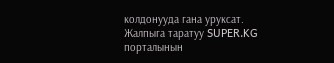колдонууда гана уруксат.
Жалпыга таратуу SUPER.KG порталынын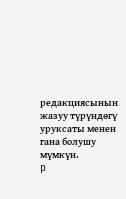редакциясынын жазуу түрүндөгү уруксаты менен гана болушу мүмкүн.
p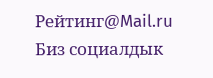Рейтинг@Mail.ru
Биз социалдык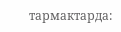тармактарда: